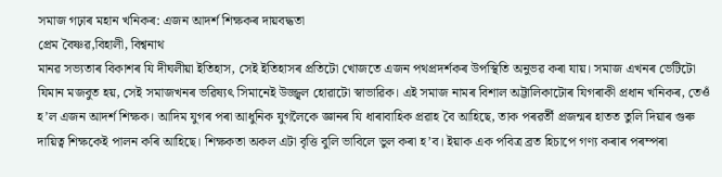সমাজ গঢ়াৰ মহান খনিকৰ: এজন আদৰ্শ শিক্ষকৰ দায়বদ্ধতা
প্ৰেম বৈষ্ণৱ,বিহালী, বিশ্বনাথ
মানৱ সভ্যতাৰ বিকাশৰ যি দীঘলীয়া ইতিহাস, সেই ইতিহাসৰ প্ৰতিটো খোজতে এজন পথপ্ৰদৰ্শকৰ উপস্থিতি অনুভৱ কৰা যায়। সমাজ এখনৰ ভেটিটো যিমান মজবুত হয়, সেই সমাজখনৰ ভৱিষ্যৎ সিমানেই উজ্জ্বল হোৱাটো স্বাভাৱিক। এই সমাজ নামৰ বিশাল অট্টালিকাটোৰ যিগৰাকী প্ৰধান খনিকৰ, তেওঁ হ’ল এজন আদৰ্শ শিক্ষক। আদিম যুগৰ পৰা আধুনিক যুগলৈকে জ্ঞানৰ যি ধাৰাবাহিক প্ৰৱাহ বৈ আহিছে, তাক পৰৱৰ্তী প্ৰজন্মৰ হাতত তুলি দিয়াৰ গুৰু দায়িত্ব শিক্ষকেই পালন কৰি আহিছে। শিক্ষকতা অকল এটা বৃত্তি বুলি ভাবিলে ভুল কৰা হ’ব। ইয়াক এক পবিত্ৰ ব্ৰত হিচাপে গণ্য কৰাৰ পৰম্পৰা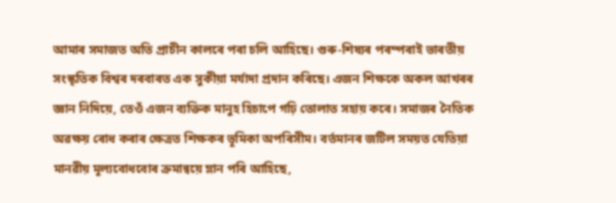আমাৰ সমাজত অতি প্ৰাচীন কালৰে পৰা চলি আহিছে। গুৰু-শিষ্যৰ পৰম্পৰাই ভাৰতীয় সংস্কৃতিক বিশ্বৰ দৰবাৰত এক সুকীয়া মৰ্যাদা প্ৰদান কৰিছে। এজন শিক্ষকে অকল আখৰৰ জ্ঞান নিদিয়ে, তেওঁ এজন ব্যক্তিক মানুহ হিচাপে গঢ়ি তোলাত সহায় কৰে। সমাজৰ নৈতিক অৱক্ষয় ৰোধ কৰাৰ ক্ষেত্ৰত শিক্ষকৰ ভূমিকা অপৰিসীম। বৰ্তমানৰ জটিল সময়ত যেতিয়া মানৱীয় মূল্যবোধবোৰ ক্ৰমান্বয়ে ম্লান পৰি আহিছে,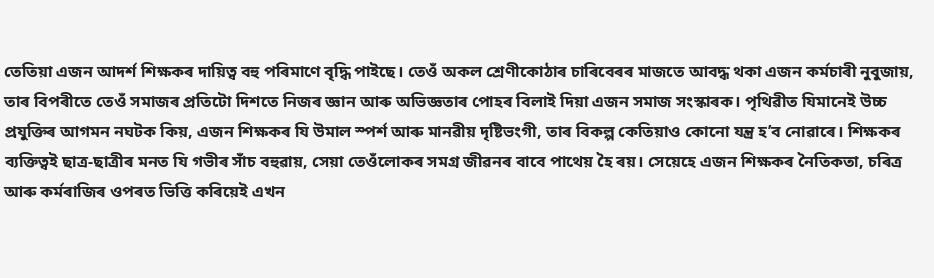তেতিয়া এজন আদৰ্শ শিক্ষকৰ দায়িত্ব বহু পৰিমাণে বৃদ্ধি পাইছে। তেওঁ অকল শ্ৰেণীকোঠাৰ চাৰিবেৰৰ মাজতে আবদ্ধ থকা এজন কৰ্মচাৰী নুবুজায়, তাৰ বিপৰীতে তেওঁ সমাজৰ প্ৰতিটো দিশতে নিজৰ জ্ঞান আৰু অভিজ্ঞতাৰ পোহৰ বিলাই দিয়া এজন সমাজ সংস্কাৰক। পৃথিৱীত যিমানেই উচ্চ প্ৰযুক্তিৰ আগমন নঘটক কিয়, এজন শিক্ষকৰ যি উমাল স্পৰ্শ আৰু মানৱীয় দৃষ্টিভংগী, তাৰ বিকল্প কেতিয়াও কোনো যন্ত্ৰ হ’ব নোৱাৰে। শিক্ষকৰ ব্যক্তিত্বই ছাত্ৰ-ছাত্ৰীৰ মনত যি গভীৰ সাঁচ বহুৱায়, সেয়া তেওঁলোকৰ সমগ্ৰ জীৱনৰ বাবে পাথেয় হৈ ৰয়। সেয়েহে এজন শিক্ষকৰ নৈতিকতা, চৰিত্ৰ আৰু কৰ্মৰাজিৰ ওপৰত ভিত্তি কৰিয়েই এখন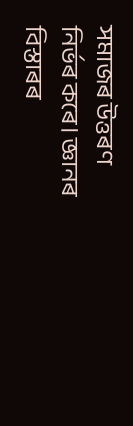সমাজৰ উত্তৰণ নিৰ্ভৰ কৰে। জ্ঞানৰ বিস্তাৰৰ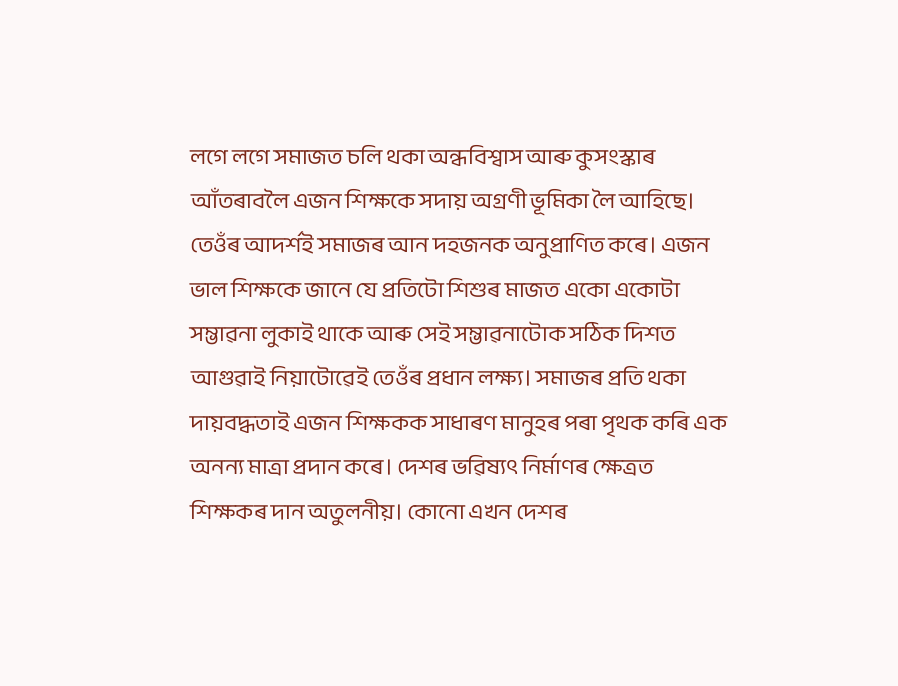লগে লগে সমাজত চলি থকা অন্ধবিশ্বাস আৰু কুসংস্কাৰ আঁতৰাবলৈ এজন শিক্ষকে সদায় অগ্ৰণী ভূমিকা লৈ আহিছে। তেওঁৰ আদৰ্শই সমাজৰ আন দহজনক অনুপ্ৰাণিত কৰে। এজন ভাল শিক্ষকে জানে যে প্ৰতিটো শিশুৰ মাজত একো একোটা সম্ভাৱনা লুকাই থাকে আৰু সেই সম্ভাৱনাটোক সঠিক দিশত আগুৱাই নিয়াটোৱেই তেওঁৰ প্ৰধান লক্ষ্য। সমাজৰ প্ৰতি থকা দায়বদ্ধতাই এজন শিক্ষকক সাধাৰণ মানুহৰ পৰা পৃথক কৰি এক অনন্য মাত্ৰা প্ৰদান কৰে। দেশৰ ভৱিষ্যৎ নিৰ্মাণৰ ক্ষেত্ৰত শিক্ষকৰ দান অতুলনীয়। কোনো এখন দেশৰ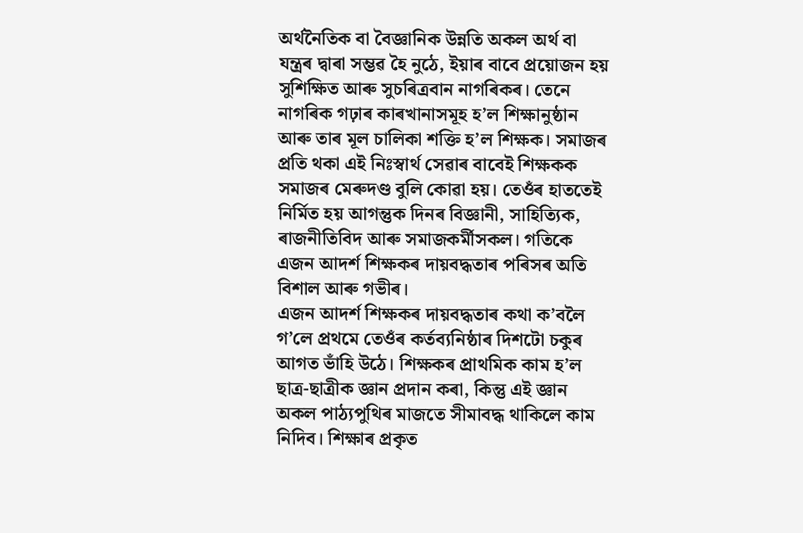অৰ্থনৈতিক বা বৈজ্ঞানিক উন্নতি অকল অৰ্থ বা যন্ত্ৰৰ দ্বাৰা সম্ভৱ হৈ নুঠে, ইয়াৰ বাবে প্ৰয়োজন হয় সুশিক্ষিত আৰু সুচৰিত্ৰবান নাগৰিকৰ। তেনে নাগৰিক গঢ়াৰ কাৰখানাসমূহ হ’ল শিক্ষানুষ্ঠান আৰু তাৰ মূল চালিকা শক্তি হ’ল শিক্ষক। সমাজৰ প্ৰতি থকা এই নিঃস্বাৰ্থ সেৱাৰ বাবেই শিক্ষকক সমাজৰ মেৰুদণ্ড বুলি কোৱা হয়। তেওঁৰ হাততেই নিৰ্মিত হয় আগন্তুক দিনৰ বিজ্ঞানী, সাহিত্যিক, ৰাজনীতিবিদ আৰু সমাজকৰ্মীসকল। গতিকে এজন আদৰ্শ শিক্ষকৰ দায়বদ্ধতাৰ পৰিসৰ অতি বিশাল আৰু গভীৰ।
এজন আদৰ্শ শিক্ষকৰ দায়বদ্ধতাৰ কথা ক’বলৈ গ’লে প্ৰথমে তেওঁৰ কৰ্তব্যনিষ্ঠাৰ দিশটো চকুৰ আগত ভাঁহি উঠে। শিক্ষকৰ প্ৰাথমিক কাম হ’ল ছাত্ৰ-ছাত্ৰীক জ্ঞান প্ৰদান কৰা, কিন্তু এই জ্ঞান অকল পাঠ্যপুথিৰ মাজতে সীমাবদ্ধ থাকিলে কাম নিদিব। শিক্ষাৰ প্ৰকৃত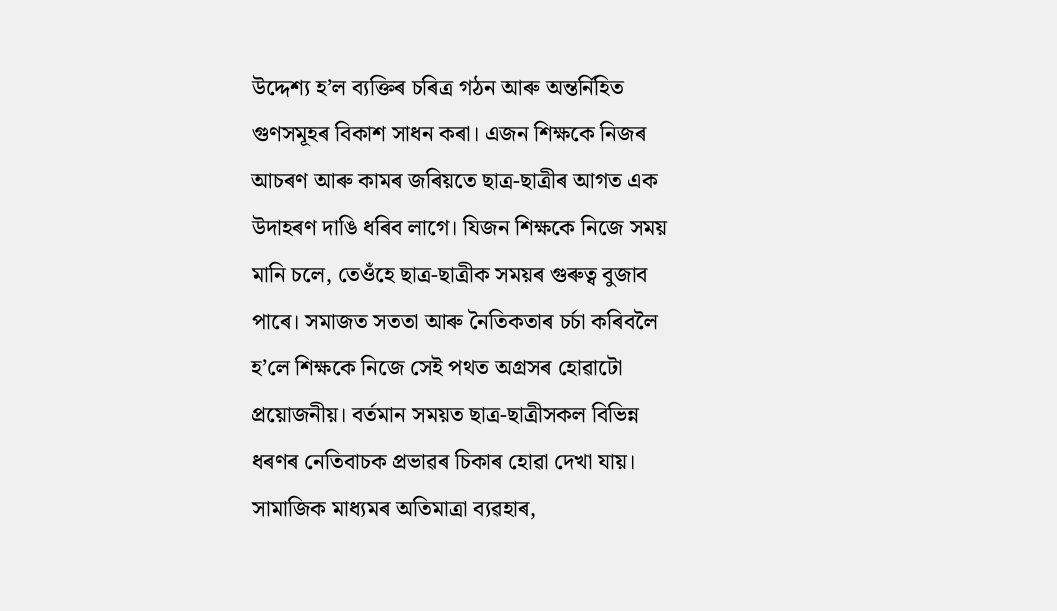উদ্দেশ্য হ’ল ব্যক্তিৰ চৰিত্ৰ গঠন আৰু অন্তৰ্নিহিত গুণসমূহৰ বিকাশ সাধন কৰা। এজন শিক্ষকে নিজৰ আচৰণ আৰু কামৰ জৰিয়তে ছাত্ৰ-ছাত্ৰীৰ আগত এক উদাহৰণ দাঙি ধৰিব লাগে। যিজন শিক্ষকে নিজে সময় মানি চলে, তেওঁহে ছাত্ৰ-ছাত্ৰীক সময়ৰ গুৰুত্ব বুজাব পাৰে। সমাজত সততা আৰু নৈতিকতাৰ চৰ্চা কৰিবলৈ হ’লে শিক্ষকে নিজে সেই পথত অগ্ৰসৰ হোৱাটো প্ৰয়োজনীয়। বৰ্তমান সময়ত ছাত্ৰ-ছাত্ৰীসকল বিভিন্ন ধৰণৰ নেতিবাচক প্ৰভাৱৰ চিকাৰ হোৱা দেখা যায়। সামাজিক মাধ্যমৰ অতিমাত্ৰা ব্যৱহাৰ,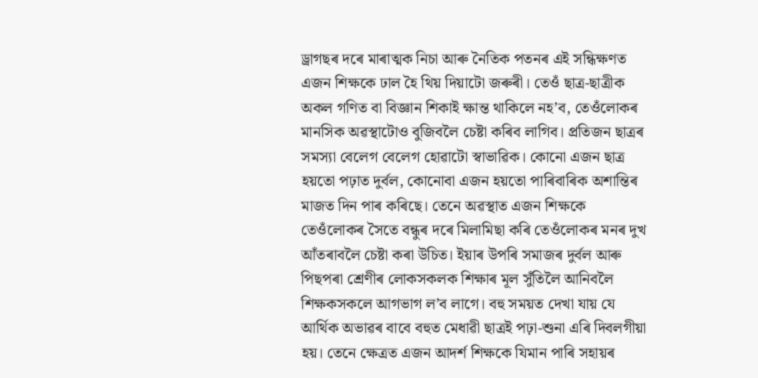ড্ৰাগছৰ দৰে মাৰাত্মক নিচা আৰু নৈতিক পতনৰ এই সন্ধিক্ষণত এজন শিক্ষকে ঢাল হৈ থিয় দিয়াটো জৰুৰী। তেওঁ ছাত্ৰ-ছাত্ৰীক অকল গণিত বা বিজ্ঞান শিকাই ক্ষান্ত থাকিলে নহ’ব, তেওঁলোকৰ মানসিক অৱস্থাটোও বুজিবলৈ চেষ্টা কৰিব লাগিব। প্ৰতিজন ছাত্ৰৰ সমস্যা বেলেগ বেলেগ হোৱাটো স্বাভাৱিক। কোনো এজন ছাত্ৰ হয়তো পঢ়াত দুৰ্বল, কোনোবা এজন হয়তো পাৰিবাৰিক অশান্তিৰ মাজত দিন পাৰ কৰিছে। তেনে অৱস্থাত এজন শিক্ষকে তেওঁলোকৰ সৈতে বন্ধুৰ দৰে মিলামিছা কৰি তেওঁলোকৰ মনৰ দুখ আঁতৰাবলৈ চেষ্টা কৰা উচিত। ইয়াৰ উপৰি সমাজৰ দুৰ্বল আৰু পিছপৰা শ্ৰেণীৰ লোকসকলক শিক্ষাৰ মূল সুঁতিলৈ আনিবলৈ শিক্ষকসকলে আগভাগ ল’ব লাগে। বহু সময়ত দেখা যায় যে আৰ্থিক অভাৱৰ বাবে বহুত মেধাৱী ছাত্ৰই পঢ়া-শুনা এৰি দিবলগীয়া হয়। তেনে ক্ষেত্ৰত এজন আদৰ্শ শিক্ষকে যিমান পাৰি সহায়ৰ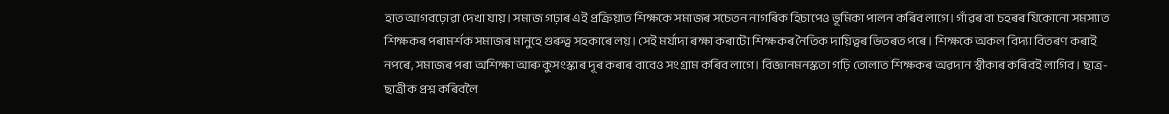হাত আগবঢ়োৱা দেখা যায়। সমাজ গঢ়াৰ এই প্ৰক্ৰিয়াত শিক্ষকে সমাজৰ সচেতন নাগৰিক হিচাপেও ভূমিকা পালন কৰিব লাগে। গাঁৱৰ বা চহৰৰ যিকোনো সমস্যাত শিক্ষকৰ পৰামৰ্শক সমাজৰ মানুহে গুৰুত্ব সহকাৰে লয়। সেই মৰ্যাদা ৰক্ষা কৰাটো শিক্ষকৰ নৈতিক দায়িত্বৰ ভিতৰত পৰে। শিক্ষকে অকল বিদ্যা বিতৰণ কৰাই নপৰে, সমাজৰ পৰা অশিক্ষা আৰু কুসংস্কাৰ দূৰ কৰাৰ বাবেও সংগ্ৰাম কৰিব লাগে। বিজ্ঞানমনস্কতা গঢ়ি তোলাত শিক্ষকৰ অৱদান স্বীকাৰ কৰিবই লাগিব। ছাত্ৰ-ছাত্ৰীক প্ৰশ্ন কৰিবলৈ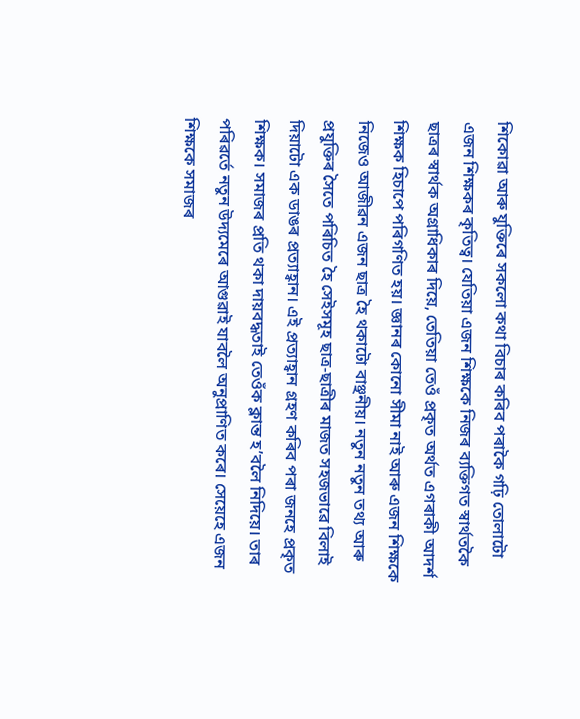শিকোৱা আৰু যুক্তিৰে সকলো কথা বিচাৰ কৰিব পৰাকৈ গঢ়ি তোলাটো এজন শিক্ষকৰ কৃতিত্ব। যেতিয়া এজন শিক্ষকে নিজৰ ব্যক্তিগত স্বাৰ্থতকৈ ছাত্ৰৰ স্বাৰ্থক অগ্ৰাধিকাৰ দিয়ে, তেতিয়া তেওঁ প্ৰকৃত অৰ্থত এগৰাকী আদৰ্শ শিক্ষক হিচাপে পৰিগণিত হয়। জ্ঞানৰ কোনো সীমা নাই আৰু এজন শিক্ষকে নিজেও আজীৱন এজন ছাত্ৰ হৈ থকাটো বাঞ্ছনীয়। নতুন নতুন তথ্য আৰু প্ৰযুক্তিৰ সৈতে পৰিচিত হৈ সেইসমূহ ছাত্ৰ-ছাত্ৰীৰ মাজত সহজভাৱে বিলাই দিয়াটো এক ডাঙৰ প্ৰত্যাহ্বান। এই প্ৰত্যাহ্বান গ্ৰহণ কৰিব পৰা জনহে প্ৰকৃত শিক্ষক। সমাজৰ প্ৰতি থকা দায়বদ্ধতাই তেওঁক ক্লান্ত হ’বলৈ নিদিয়ে। তাৰ পৰিৱৰ্তে নতুন উদ্যমেৰে আগুৱাই যাবলৈ অনুপ্ৰাণিত কৰে। সেয়েহে এজন শিক্ষকে সমাজৰ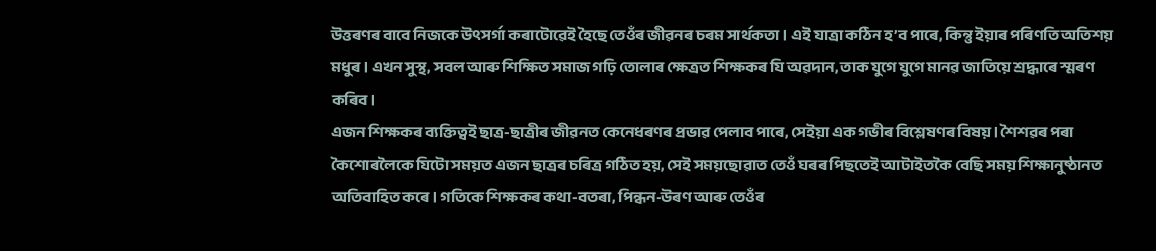উত্তৰণৰ বাবে নিজকে উৎসৰ্গা কৰাটোৱেই হৈছে তেওঁৰ জীৱনৰ চৰম সাৰ্থকতা। এই যাত্ৰা কঠিন হ’ব পাৰে, কিন্তু ইয়াৰ পৰিণতি অতিশয় মধুৰ। এখন সুস্থ, সবল আৰু শিক্ষিত সমাজ গঢ়ি তোলাৰ ক্ষেত্ৰত শিক্ষকৰ যি অৱদান, তাক যুগে যুগে মানৱ জাতিয়ে শ্ৰদ্ধাৰে স্মৰণ কৰিব।
এজন শিক্ষকৰ ব্যক্তিত্বই ছাত্ৰ-ছাত্ৰীৰ জীৱনত কেনেধৰণৰ প্ৰভাৱ পেলাব পাৰে, সেইয়া এক গভীৰ বিশ্লেষণৰ বিষয়। শৈশৱৰ পৰা কৈশোৰলৈকে যিটো সময়ত এজন ছাত্ৰৰ চৰিত্ৰ গঠিত হয়, সেই সময়ছোৱাত তেওঁ ঘৰৰ পিছতেই আটাইতকৈ বেছি সময় শিক্ষানুষ্ঠানত অতিবাহিত কৰে। গতিকে শিক্ষকৰ কথা-বতৰা, পিন্ধন-উৰণ আৰু তেওঁৰ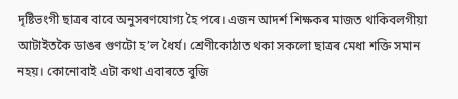দৃষ্টিভংগী ছাত্ৰৰ বাবে অনুসৰণযোগ্য হৈ পৰে। এজন আদৰ্শ শিক্ষকৰ মাজত থাকিবলগীয়া আটাইতকৈ ডাঙৰ গুণটো হ’ল ধৈৰ্য। শ্ৰেণীকোঠাত থকা সকলো ছাত্ৰৰ মেধা শক্তি সমান নহয়। কোনোবাই এটা কথা এবাৰতে বুজি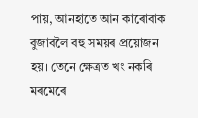পায়, আনহাতে আন কাৰোবাক বুজাবলৈ বহু সময়ৰ প্ৰয়োজন হয়। তেনে ক্ষেত্ৰত খং নকৰি মৰমেৰে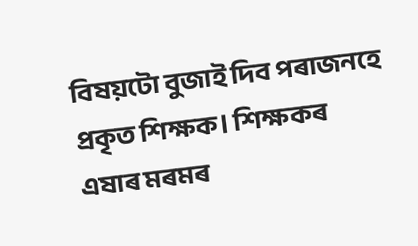বিষয়টো বুজাই দিব পৰাজনহে প্ৰকৃত শিক্ষক। শিক্ষকৰ এষাৰ মৰমৰ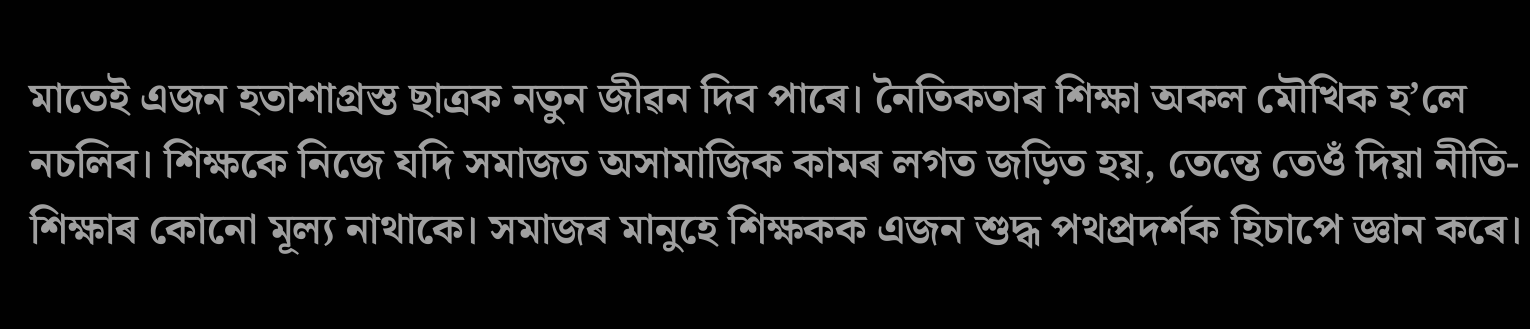মাতেই এজন হতাশাগ্ৰস্ত ছাত্ৰক নতুন জীৱন দিব পাৰে। নৈতিকতাৰ শিক্ষা অকল মৌখিক হ’লে নচলিব। শিক্ষকে নিজে যদি সমাজত অসামাজিক কামৰ লগত জড়িত হয়, তেন্তে তেওঁ দিয়া নীতি-শিক্ষাৰ কোনো মূল্য নাথাকে। সমাজৰ মানুহে শিক্ষকক এজন শুদ্ধ পথপ্ৰদৰ্শক হিচাপে জ্ঞান কৰে।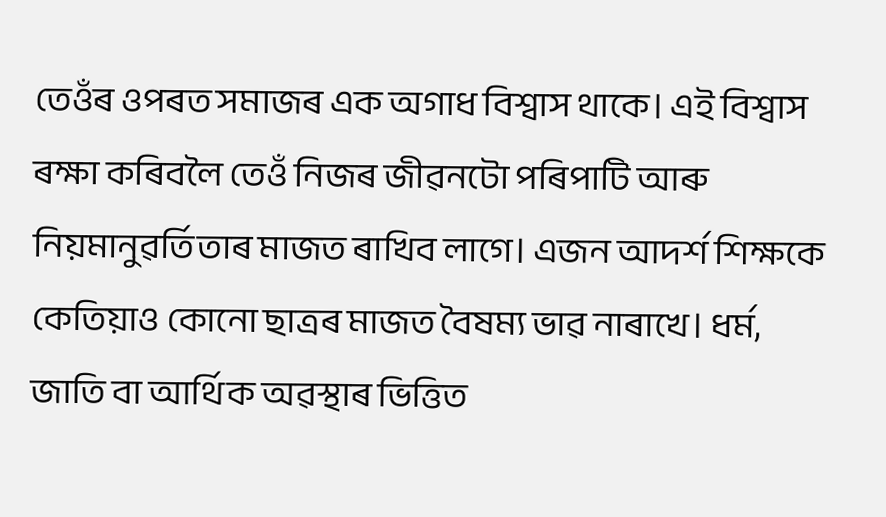তেওঁৰ ওপৰত সমাজৰ এক অগাধ বিশ্বাস থাকে। এই বিশ্বাস ৰক্ষা কৰিবলৈ তেওঁ নিজৰ জীৱনটো পৰিপাটি আৰু নিয়মানুৱৰ্তিতাৰ মাজত ৰাখিব লাগে। এজন আদৰ্শ শিক্ষকে কেতিয়াও কোনো ছাত্ৰৰ মাজত বৈষম্য ভাৱ নাৰাখে। ধৰ্ম, জাতি বা আৰ্থিক অৱস্থাৰ ভিত্তিত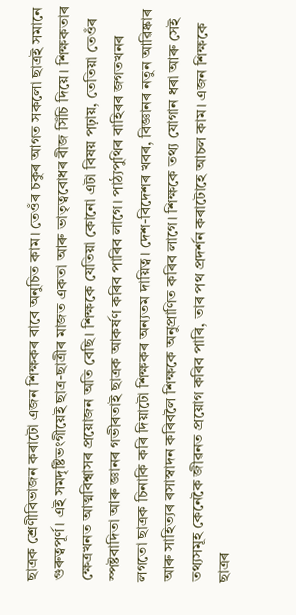ছাত্ৰক শ্ৰেণীবিভাজন কৰাটো এজন শিক্ষকৰ বাবে অনুচিত কাম। তেওঁৰ চকুৰ আগত সকলো ছাত্ৰই সমানে গুৰুত্বপূৰ্ণ। এই সমদৃষ্টিভংগীয়েই ছাত্ৰ-ছাত্ৰীৰ মাজত একতা আৰু ভাতৃত্ববোধৰ বীজ সিঁচি দিয়ে। শিক্ষকতাৰ ক্ষেত্ৰখনত আত্মবিশ্বাসৰ প্ৰয়োজন অতি বেছি। শিক্ষকে যেতিয়া কোনো এটা বিষয় পঢ়ায়, তেতিয়া তেওঁৰ স্পষ্টবাদিতা আৰু জ্ঞানৰ গভীৰতাই ছাত্ৰক আকৰ্ষণ কৰিব পাৰিব লাগে। পাঠ্যপুথিৰ বাহিৰৰ জগতখনৰ লগতো ছাত্ৰক চিনাকি কৰি দিয়াটো শিক্ষকৰ অন্যতম দায়িত্ব। দেশ-বিদেশৰ খবৰ, বিজ্ঞানৰ নতুন আৱিষ্কাৰ আৰু সাহিত্যৰ ৰসাস্বাদন কৰিবলৈ শিক্ষকে অনুপ্ৰাণিত কৰিব লাগে। শিক্ষকে তথ্য যোগান ধৰা আৰু সেই তথ্যসমূহ কেনেকৈ জীৱনত প্ৰয়োগ কৰিব পাৰি, তাৰ পথ প্ৰদৰ্শন কৰাটোহে আচল কাম। এজন শিক্ষকে ছাত্ৰৰ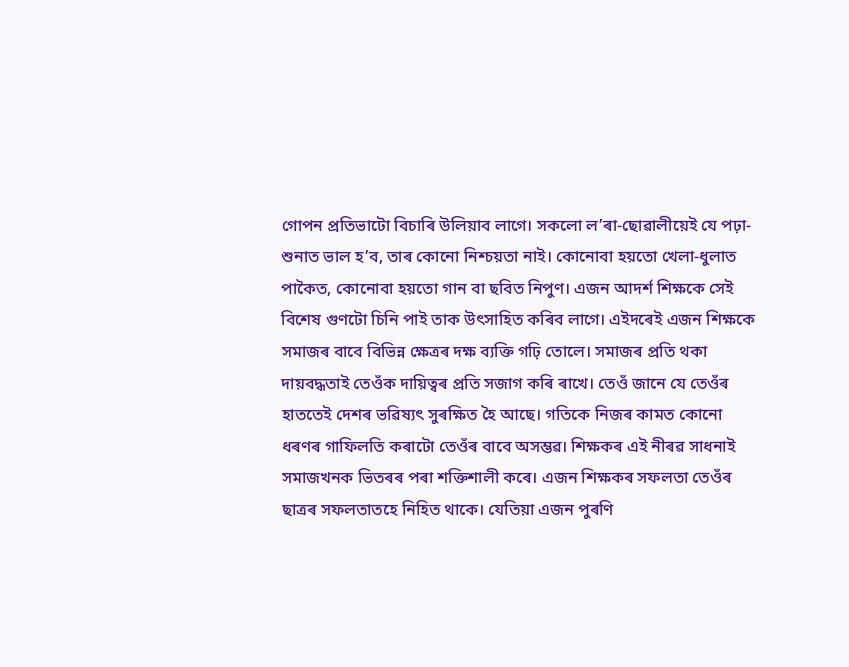গোপন প্ৰতিভাটো বিচাৰি উলিয়াব লাগে। সকলো ল’ৰা-ছোৱালীয়েই যে পঢ়া-শুনাত ভাল হ’ব, তাৰ কোনো নিশ্চয়তা নাই। কোনোবা হয়তো খেলা-ধুলাত পাকৈত, কোনোবা হয়তো গান বা ছবিত নিপুণ। এজন আদৰ্শ শিক্ষকে সেই বিশেষ গুণটো চিনি পাই তাক উৎসাহিত কৰিব লাগে। এইদৰেই এজন শিক্ষকে সমাজৰ বাবে বিভিন্ন ক্ষেত্ৰৰ দক্ষ ব্যক্তি গঢ়ি তোলে। সমাজৰ প্ৰতি থকা দায়বদ্ধতাই তেওঁক দায়িত্বৰ প্ৰতি সজাগ কৰি ৰাখে। তেওঁ জানে যে তেওঁৰ হাততেই দেশৰ ভৱিষ্যৎ সুৰক্ষিত হৈ আছে। গতিকে নিজৰ কামত কোনো ধৰণৰ গাফিলতি কৰাটো তেওঁৰ বাবে অসম্ভৱ। শিক্ষকৰ এই নীৰৱ সাধনাই সমাজখনক ভিতৰৰ পৰা শক্তিশালী কৰে। এজন শিক্ষকৰ সফলতা তেওঁৰ ছাত্ৰৰ সফলতাতহে নিহিত থাকে। যেতিয়া এজন পুৰণি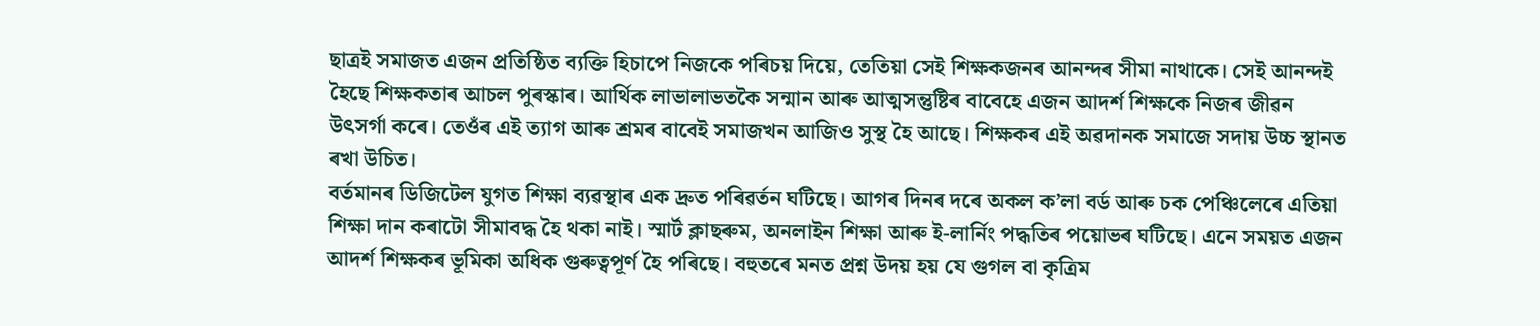ছাত্ৰই সমাজত এজন প্ৰতিষ্ঠিত ব্যক্তি হিচাপে নিজকে পৰিচয় দিয়ে, তেতিয়া সেই শিক্ষকজনৰ আনন্দৰ সীমা নাথাকে। সেই আনন্দই হৈছে শিক্ষকতাৰ আচল পুৰস্কাৰ। আৰ্থিক লাভালাভতকৈ সন্মান আৰু আত্মসন্তুষ্টিৰ বাবেহে এজন আদৰ্শ শিক্ষকে নিজৰ জীৱন উৎসৰ্গা কৰে। তেওঁৰ এই ত্যাগ আৰু শ্ৰমৰ বাবেই সমাজখন আজিও সুস্থ হৈ আছে। শিক্ষকৰ এই অৱদানক সমাজে সদায় উচ্চ স্থানত ৰখা উচিত।
বৰ্তমানৰ ডিজিটেল যুগত শিক্ষা ব্যৱস্থাৰ এক দ্ৰুত পৰিৱৰ্তন ঘটিছে। আগৰ দিনৰ দৰে অকল ক’লা বৰ্ড আৰু চক পেঞ্চিলেৰে এতিয়া শিক্ষা দান কৰাটো সীমাবদ্ধ হৈ থকা নাই। স্মাৰ্ট ক্লাছৰুম, অনলাইন শিক্ষা আৰু ই-লাৰ্নিং পদ্ধতিৰ পয়োভৰ ঘটিছে। এনে সময়ত এজন আদৰ্শ শিক্ষকৰ ভূমিকা অধিক গুৰুত্বপূৰ্ণ হৈ পৰিছে। বহুতৰে মনত প্ৰশ্ন উদয় হয় যে গুগল বা কৃত্ৰিম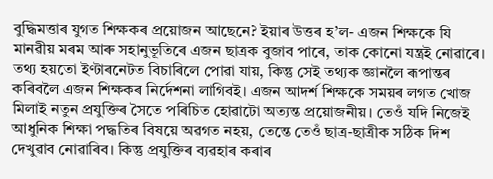বুদ্ধিমত্তাৰ যুগত শিক্ষকৰ প্ৰয়োজন আছেনে? ইয়াৰ উত্তৰ হ’ল- এজন শিক্ষকে যি মানৱীয় মৰম আৰু সহানুভূতিৰে এজন ছাত্ৰক বুজাব পাৰে, তাক কোনো যন্ত্ৰই নোৱাৰে। তথ্য হয়তো ইণ্টাৰনেটত বিচাৰিলে পোৱা যায়, কিন্তু সেই তথ্যক জ্ঞানলৈ ৰূপান্তৰ কৰিবলৈ এজন শিক্ষকৰ নিৰ্দেশনা লাগিবই। এজন আদৰ্শ শিক্ষকে সময়ৰ লগত খোজ মিলাই নতুন প্ৰযুক্তিৰ সৈতে পৰিচিত হোৱাটো অত্যন্ত প্ৰয়োজনীয়। তেওঁ যদি নিজেই আধুনিক শিক্ষা পদ্ধতিৰ বিষয়ে অৱগত নহয়, তেন্তে তেওঁ ছাত্ৰ-ছাত্ৰীক সঠিক দিশ দেখুৱাব নোৱাৰিব। কিন্তু প্ৰযুক্তিৰ ব্যৱহাৰ কৰাৰ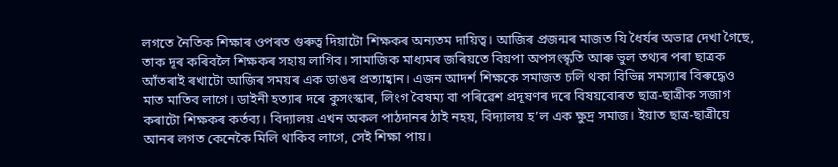লগতে নৈতিক শিক্ষাৰ ওপৰত গুৰুত্ব দিয়াটো শিক্ষকৰ অন্যতম দায়িত্ব। আজিৰ প্ৰজন্মৰ মাজত যি ধৈৰ্যৰ অভাৱ দেখা গৈছে, তাক দূৰ কৰিবলৈ শিক্ষকৰ সহায় লাগিব। সামাজিক মাধ্যমৰ জৰিয়তে বিয়পা অপসংস্কৃতি আৰু ভুল তথ্যৰ পৰা ছাত্ৰক আঁতৰাই ৰখাটো আজিৰ সময়ৰ এক ডাঙৰ প্ৰত্যাহ্বান। এজন আদৰ্শ শিক্ষকে সমাজত চলি থকা বিভিন্ন সমস্যাৰ বিৰুদ্ধেও মাত মাতিব লাগে। ডাইনী হত্যাৰ দৰে কুসংস্কাৰ, লিংগ বৈষম্য বা পৰিৱেশ প্ৰদূষণৰ দৰে বিষয়বোৰত ছাত্ৰ-ছাত্ৰীক সজাগ কৰাটো শিক্ষকৰ কৰ্তব্য। বিদ্যালয় এখন অকল পাঠদানৰ ঠাই নহয়, বিদ্যালয় হ’ল এক ক্ষুদ্ৰ সমাজ। ইয়াত ছাত্ৰ-ছাত্ৰীয়ে আনৰ লগত কেনেকৈ মিলি থাকিব লাগে, সেই শিক্ষা পায়।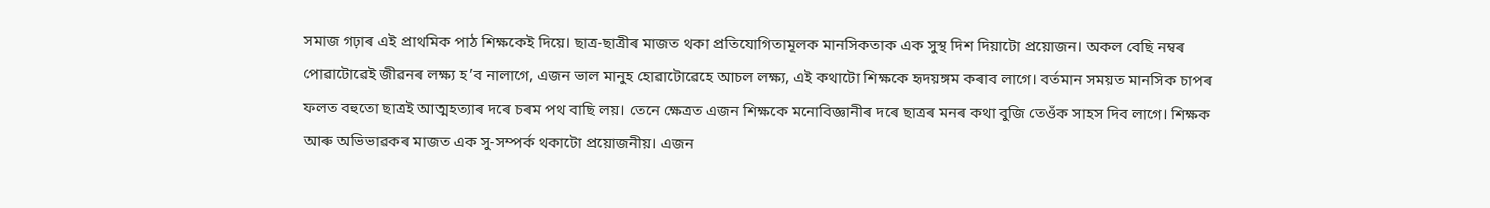সমাজ গঢ়াৰ এই প্ৰাথমিক পাঠ শিক্ষকেই দিয়ে। ছাত্ৰ-ছাত্ৰীৰ মাজত থকা প্ৰতিযোগিতামূলক মানসিকতাক এক সুস্থ দিশ দিয়াটো প্ৰয়োজন। অকল বেছি নম্বৰ পোৱাটোৱেই জীৱনৰ লক্ষ্য হ’ব নালাগে, এজন ভাল মানুহ হোৱাটোৱেহে আচল লক্ষ্য, এই কথাটো শিক্ষকে হৃদয়ঙ্গম কৰাব লাগে। বৰ্তমান সময়ত মানসিক চাপৰ ফলত বহুতো ছাত্ৰই আত্মহত্যাৰ দৰে চৰম পথ বাছি লয়। তেনে ক্ষেত্ৰত এজন শিক্ষকে মনোবিজ্ঞানীৰ দৰে ছাত্ৰৰ মনৰ কথা বুজি তেওঁক সাহস দিব লাগে। শিক্ষক আৰু অভিভাৱকৰ মাজত এক সু-সম্পৰ্ক থকাটো প্ৰয়োজনীয়। এজন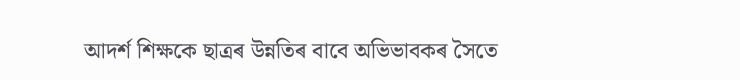আদৰ্শ শিক্ষকে ছাত্ৰৰ উন্নতিৰ বাবে অভিভাবকৰ সৈতে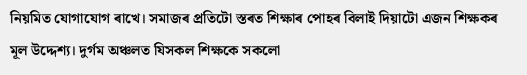নিয়মিত যোগাযোগ ৰাখে। সমাজৰ প্ৰতিটো স্তৰত শিক্ষাৰ পোহৰ বিলাই দিয়াটো এজন শিক্ষকৰ মূল উদ্দেশ্য। দুৰ্গম অঞ্চলত যিসকল শিক্ষকে সকলো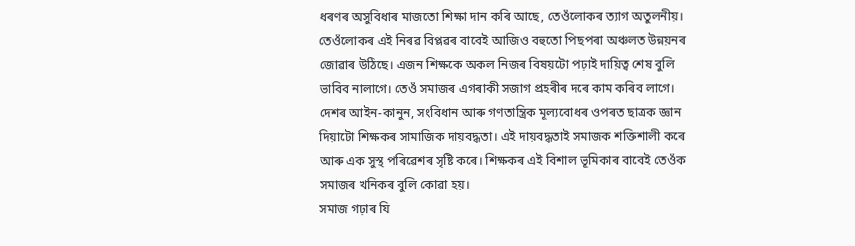ধৰণৰ অসুবিধাৰ মাজতো শিক্ষা দান কৰি আছে, তেওঁলোকৰ ত্যাগ অতুলনীয়। তেওঁলোকৰ এই নিৰৱ বিপ্লৱৰ বাবেই আজিও বহুতো পিছপৰা অঞ্চলত উন্নয়নৰ জোৱাৰ উঠিছে। এজন শিক্ষকে অকল নিজৰ বিষয়টো পঢ়াই দায়িত্ব শেষ বুলি ভাবিব নালাগে। তেওঁ সমাজৰ এগৰাকী সজাগ প্ৰহৰীৰ দৰে কাম কৰিব লাগে। দেশৰ আইন-কানুন, সংবিধান আৰু গণতান্ত্ৰিক মূল্যবোধৰ ওপৰত ছাত্ৰক জ্ঞান দিয়াটো শিক্ষকৰ সামাজিক দায়বদ্ধতা। এই দায়বদ্ধতাই সমাজক শক্তিশালী কৰে আৰু এক সুস্থ পৰিৱেশৰ সৃষ্টি কৰে। শিক্ষকৰ এই বিশাল ভূমিকাৰ বাবেই তেওঁক সমাজৰ খনিকৰ বুলি কোৱা হয়।
সমাজ গঢ়াৰ যি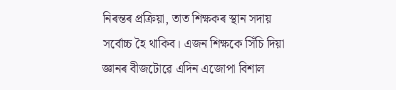নিৰন্তৰ প্ৰক্ৰিয়া, তাত শিক্ষকৰ স্থান সদায় সৰ্বোচ্চ হৈ থাকিব। এজন শিক্ষকে সিঁচি দিয়া জ্ঞানৰ বীজটোৱে এদিন এজোপা বিশাল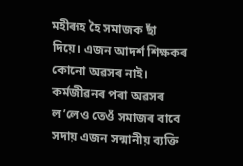মহীৰূহ হৈ সমাজক ছাঁ দিয়ে। এজন আদৰ্শ শিক্ষকৰ কোনো অৱসৰ নাই। কৰ্মজীৱনৰ পৰা অৱসৰ ল’লেও তেওঁ সমাজৰ বাবে সদায় এজন সন্মানীয় ব্যক্তি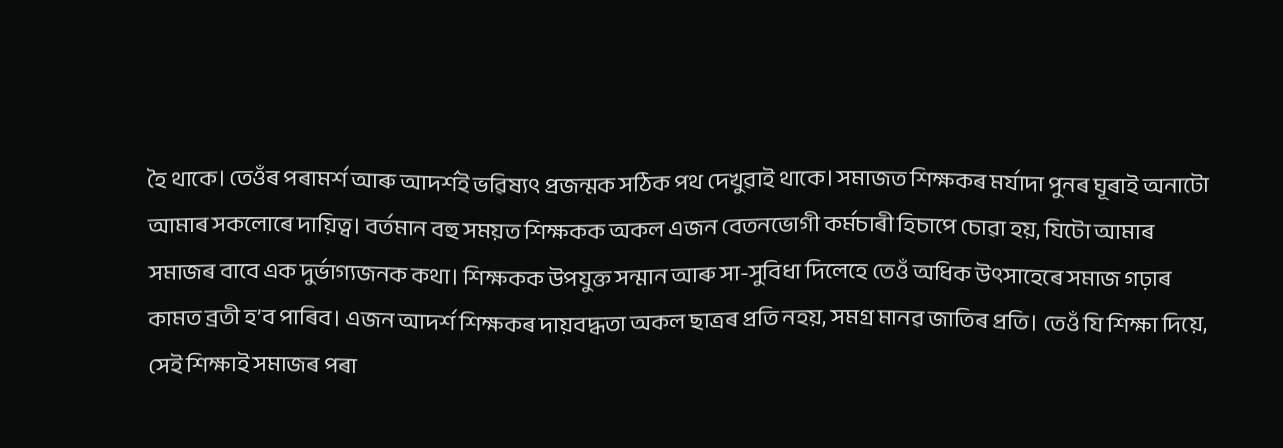হৈ থাকে। তেওঁৰ পৰামৰ্শ আৰু আদৰ্শই ভৱিষ্যৎ প্ৰজন্মক সঠিক পথ দেখুৱাই থাকে। সমাজত শিক্ষকৰ মৰ্যাদা পুনৰ ঘূৰাই অনাটো আমাৰ সকলোৰে দায়িত্ব। বৰ্তমান বহু সময়ত শিক্ষকক অকল এজন বেতনভোগী কৰ্মচাৰী হিচাপে চোৱা হয়, যিটো আমাৰ সমাজৰ বাবে এক দুৰ্ভাগ্যজনক কথা। শিক্ষকক উপযুক্ত সন্মান আৰু সা-সুবিধা দিলেহে তেওঁ অধিক উৎসাহেৰে সমাজ গঢ়াৰ কামত ব্ৰতী হ’ব পাৰিব। এজন আদৰ্শ শিক্ষকৰ দায়বদ্ধতা অকল ছাত্ৰৰ প্ৰতি নহয়, সমগ্ৰ মানৱ জাতিৰ প্ৰতি। তেওঁ যি শিক্ষা দিয়ে, সেই শিক্ষাই সমাজৰ পৰা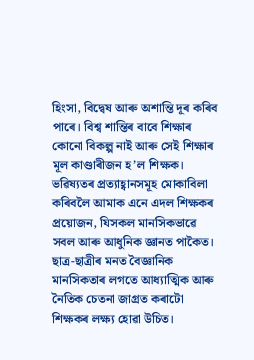হিংসা, বিদ্বেষ আৰু অশান্তি দূৰ কৰিব পাৰে। বিশ্ব শান্তিৰ বাবে শিক্ষাৰ কোনো বিকল্প নাই আৰু সেই শিক্ষাৰ মূল কাণ্ডাৰীজন হ’ল শিক্ষক। ভৱিষ্যতৰ প্ৰত্যাহ্বানসমূহ মোকাবিলা কৰিবলৈ আমাক এনে এদল শিক্ষকৰ প্ৰয়োজন, যিসকল মানসিকভাৱে সবল আৰু আধুনিক জ্ঞানত পাকৈত। ছাত্ৰ-ছাত্ৰীৰ মনত বৈজ্ঞানিক মানসিকতাৰ লগতে আধ্যাত্মিক আৰু নৈতিক চেতনা জাগ্ৰত কৰাটো শিক্ষকৰ লক্ষ্য হোৱা উচিত।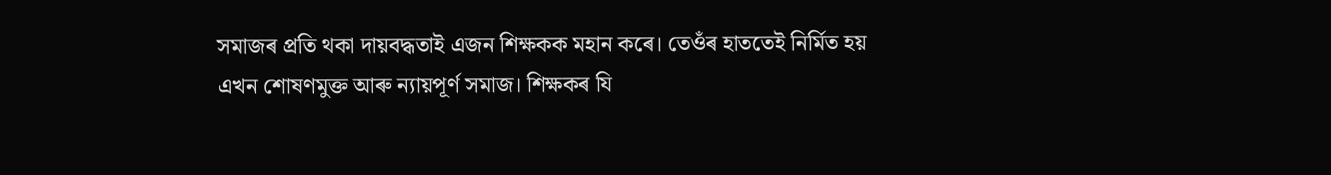সমাজৰ প্ৰতি থকা দায়বদ্ধতাই এজন শিক্ষকক মহান কৰে। তেওঁৰ হাততেই নিৰ্মিত হয় এখন শোষণমুক্ত আৰু ন্যায়পূৰ্ণ সমাজ। শিক্ষকৰ যি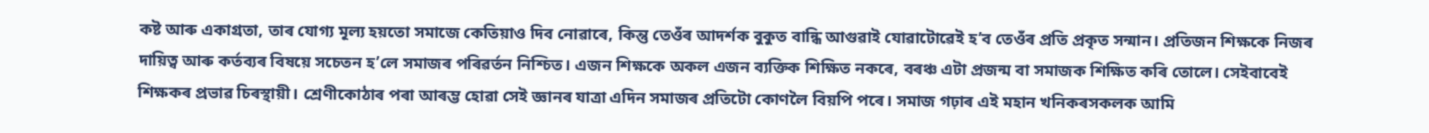কষ্ট আৰু একাগ্ৰতা, তাৰ যোগ্য মূল্য হয়তো সমাজে কেতিয়াও দিব নোৱাৰে, কিন্তু তেওঁৰ আদৰ্শক বুকুত বান্ধি আগুৱাই যোৱাটোৱেই হ’ব তেওঁৰ প্ৰতি প্ৰকৃত সন্মান। প্ৰতিজন শিক্ষকে নিজৰ দায়িত্ব আৰু কৰ্তব্যৰ বিষয়ে সচেতন হ’লে সমাজৰ পৰিৱৰ্তন নিশ্চিত। এজন শিক্ষকে অকল এজন ব্যক্তিক শিক্ষিত নকৰে, বৰঞ্চ এটা প্ৰজন্ম বা সমাজক শিক্ষিত কৰি তোলে। সেইবাবেই শিক্ষকৰ প্ৰভাৱ চিৰস্থায়ী। শ্ৰেণীকোঠাৰ পৰা আৰম্ভ হোৱা সেই জ্ঞানৰ যাত্ৰা এদিন সমাজৰ প্ৰতিটো কোণলৈ বিয়পি পৰে। সমাজ গঢ়াৰ এই মহান খনিকৰসকলক আমি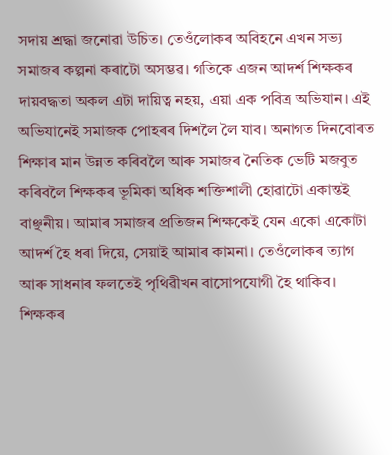সদায় শ্ৰদ্ধা জনোৱা উচিত। তেওঁলোকৰ অবিহনে এখন সভ্য সমাজৰ কল্পনা কৰাটো অসম্ভৱ। গতিকে এজন আদৰ্শ শিক্ষকৰ দায়বদ্ধতা অকল এটা দায়িত্ব নহয়, এয়া এক পবিত্ৰ অভিযান। এই অভিযানেই সমাজক পোহৰৰ দিশলৈ লৈ যাব। অনাগত দিনবোৰত শিক্ষাৰ মান উন্নত কৰিবলৈ আৰু সমাজৰ নৈতিক ভেটি মজবুত কৰিবলৈ শিক্ষকৰ ভূমিকা অধিক শক্তিশালী হোৱাটো একান্তই বাঞ্ছনীয়। আমাৰ সমাজৰ প্ৰতিজন শিক্ষকেই যেন একো একোটা আদৰ্শ হৈ ধৰা দিয়ে, সেয়াই আমাৰ কামনা। তেওঁলোকৰ ত্যাগ আৰু সাধনাৰ ফলতেই পৃথিৱীখন বাসোপযোগী হৈ থাকিব। শিক্ষকৰ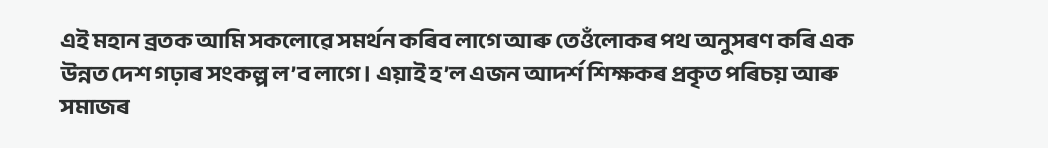এই মহান ব্ৰতক আমি সকলোৱে সমৰ্থন কৰিব লাগে আৰু তেওঁলোকৰ পথ অনুসৰণ কৰি এক উন্নত দেশ গঢ়াৰ সংকল্প ল’ব লাগে। এয়াই হ’ল এজন আদৰ্শ শিক্ষকৰ প্ৰকৃত পৰিচয় আৰু সমাজৰ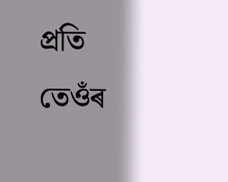প্ৰতি তেওঁৰ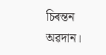চিৰন্তন অৱদান।